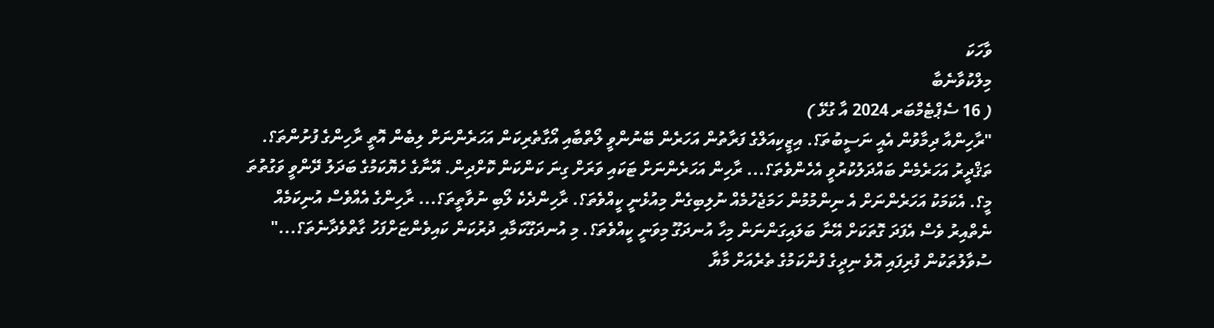ވާހަކަ
މިލްކުވާނެބާ
( 16 ސެޕްޓެމްބަރ 2024 އާ ގުޅޭ )
"ރާހިންއާ ދިމާވުން އެއީ ނަސީބުތަ؟. އިޒީކިއަލްގެ ފަރާތުން އަހަރެން ބޭނުންވީ ލޯތްބާއި އޯގާތެރިކަން އަހަރެންނަށް ލިބެން އޮތީ ރާހިންގެ ފުށުންތަ؟. ތަޤްދީރު އަހަރެމެން ބައްދަލުކުރުވީ އެހެންވެތަ؟... ރާހިން އަހަރެންނަށް ޓަކައި ވަރަށް ގިނަ ކަންކަން ކޮށްދިން. އޭނާގެ ހެޔޮކަމުގެ ބަދަލު ދޭންވީ ވަގުތުތަ މީ؟. އެކަމަކު އަހަރެންނަށް އެ ނިންމުމުން ހަމަޖެހުމެއް ނުލިބިގެން މިއުޅެނީ ކީއްވެތަ؟. ރާހިންދެކެ ލޯބި ނުވާތީތަ؟... ރާހިންގެ އެއްވެސް އުނިކަމެއް ނެތްއިރު ވެސް އެފަދަ ގޮތަކަށް އޭނާ ބަލައިގަންނަން މިހާ އުނދަގޫ މިވަނީ ކީއްވެތަ؟. މި އުނދަގޫކަމާއި ދުރުކަން ކައިވެންޏަށްފަހު ގާތްވެދާނެތަ؟..."
ސުވާލުތަކުން ފުރިފައި އޮވެ ނިދީގެ ފުންކަމުގެ ތެރެއަށް މާޔާ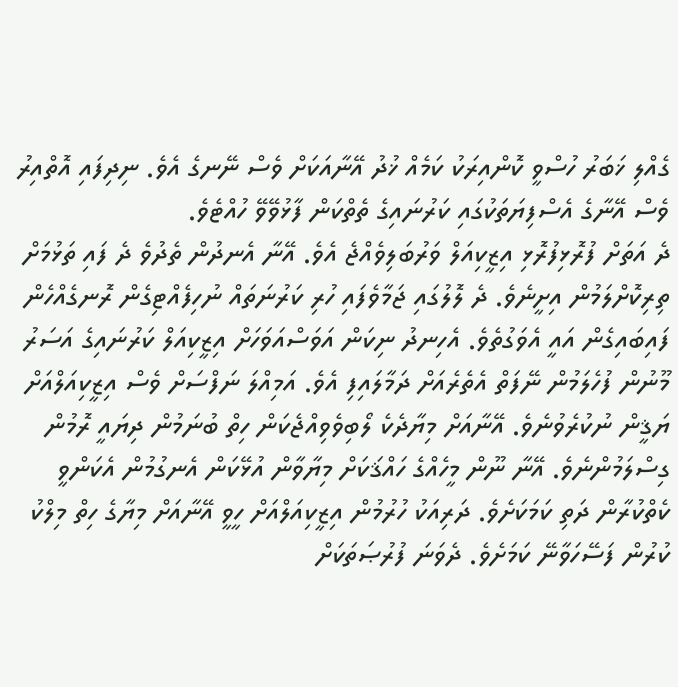ގެއްލި ޚަބަރު ހުސްވީ ކޮންއިރަކު ކަމެއް ޚުދު އޭނާއަކަށް ވެސް ނޭނގެ އެވެ. ނިދިފައި އޮތްއިރު ވެސް އޭނާގެ އެސްފިޔަތަކުގައި ކަރުނައިގެ ތެތްކަން ފާޅުވޭވޭ ހުއްޓެވެ.
ދެ އަތަށް ފުރޮޅިފުރޮޅި އިޒީކިއަލް ވަރުބަލިވެއްޖެ އެވެ. އޭނާ އެނދުން ތެދުވެ ދެ ފައި ތަޅުމަށް ތިރިކޮށްލަމުން އިށީނެވެ. ދެ ލޮލުގައި ޖަމާވެފައި ހުރި ކަރުނަތައް ނުހިފެއްޓިގެން ރޮނގެއްހެން ފައިބައިގެން އައީ އެވަގުތެވެ. އެހިނދު ނިކަން އަވަސްއަވަހަށް އިޒީކިއަލް ކަރުނައިގެ އަސަރު މޫނުން ފުހެލަމުން ނޭފަތް އެތެރެއަށް ދަމާލައިފި އެވެ. އަމިއްލަ ނަފްސަށް ވެސް އިޒީކިއަލްއަށް ޔަޤީން ނުކުރެވުނެވެ. އޭނާއަށް މިޔާދެކެ ލޯބިވެވިއްޖެކަން ހިތް ބުނަމުން ދިޔައީ ރޮމުން ގިސްލަމުންނެވެ. އޭނާ ނޫން މީހެއްގެ ހައްޤަކަށް މިޔާވާން އުޅޭކަން އެނގުމުން އެކަންވީ ކެތްކުރާން ދަތި ކަމަކަށެވެ. ދަރިއަކު ހުރުމުން އިޒީކިއަލްއަށް ހީވީ އޭނާއަށް މިޔާގެ ހިތް މިލްކު ކުރުން ފަސޭހަވާނޭ ކަމަށެވެ. ދެވަނަ ފުރުޞަތަކަށް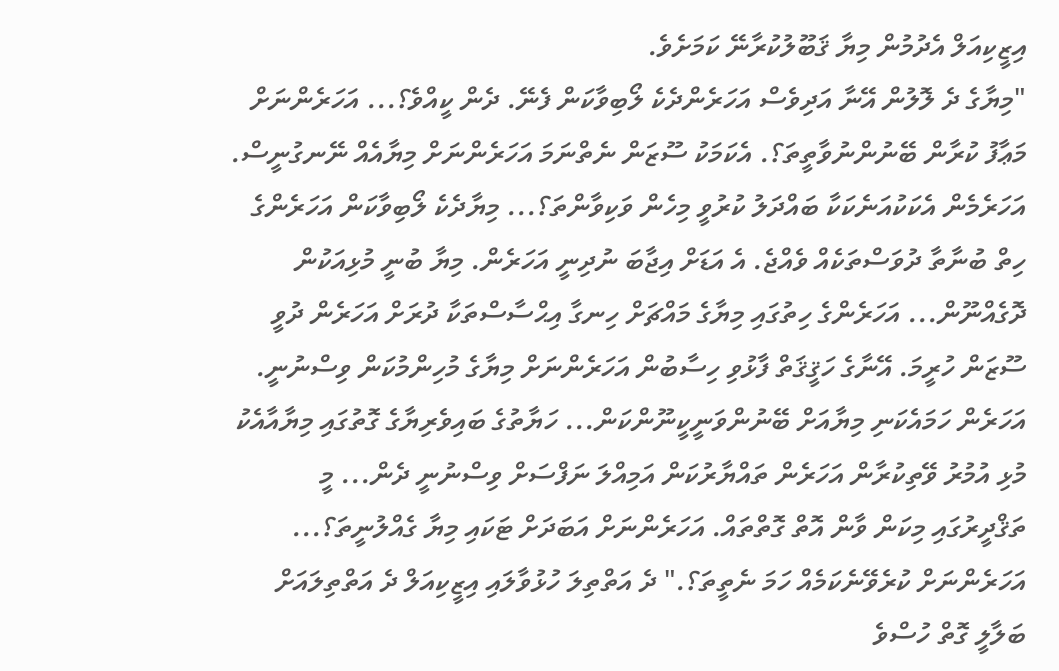އިޒީކިއަލް އެދުމުން މިޔާ ޤަބޫލުކުރާނޭ ކަމަށެވެ.
"މިޔާގެ ދެ ލޮލުން އޭނާ އަދިވެސް އަހަރެންދެކެ ލޯބިވާކަން ފެނޭ. ދެން ކީއްވެ؟... އަހަރެންނަށް މަޢާފު ކުރާން ބޭނުންނުވާތީތަ؟. އެކަމަކު ސޫޒަން ނެތްނަމަ އަހަރެންނަށް މިޔާއެއް ނޭނގުނީސް. އަހަރެމެން އެކަކުއަނެކަކާ ބައްދަލު ކުރުވީ މިހެން ވަކިވާންތަ؟... މިޔާދެކެ ލޯބިވާކަން އަހަރެންގެ ހިތް ބުނާތާ ދުވަސްތަކެއް ވެއްޖެ. އެ އަޑަށް އިޖާބަ ނުދިނީ އަހަރެން. މިޔާ ބުނީ މުޅިއަކުން ދޮގެއްނޫން... އަހަރެންގެ ހިތުގައި މިޔާގެ މައްޗަށް ހިނގާ އިޙްސާސްތަކާ ދުރަށް އަހަރެން ދުވީ ސޫޒަން ހުރީމަ. އޭނާގެ ހަޤީޤަތް ފާޅުވި ހިސާބުން އަހަރެންނަށް މިޔާގެ މުހިންމުކަން ވިސްނުނީ. އަހަރެން ހަމައެކަނި މިޔާއަށް ބޭނުންވަނީކީނޫންކަން... ހަޔާތުގެ ބައިވެރިޔާގެ ގޮތުގައި މިޔާއާއެކު މުޅި އުމުރު ވޭތިކުރާން އަހަރެން ތައްޔާރުކަން އަމިއްލަ ނަފްސަށް ވިސްނުނީ ދެން... މީ ތަޤްދީރުގައި މިކަން ވާން އޮތް ގޮތްތައް. އަހަރެންނަށް އަބަދަށް ޓަކައި މިޔާ ގެއްލުނީތަ؟... އަހަރެންނަށް ކުރެވޭނެކަމެއް ހަމަ ނެތީތަ؟." ދެ އަތްތިލަ ހުޅުވާލައި އިޒީކިއަލް ދެ އަތްތިލައަށް ބަލާލީ ގޮތް ހުސްވެ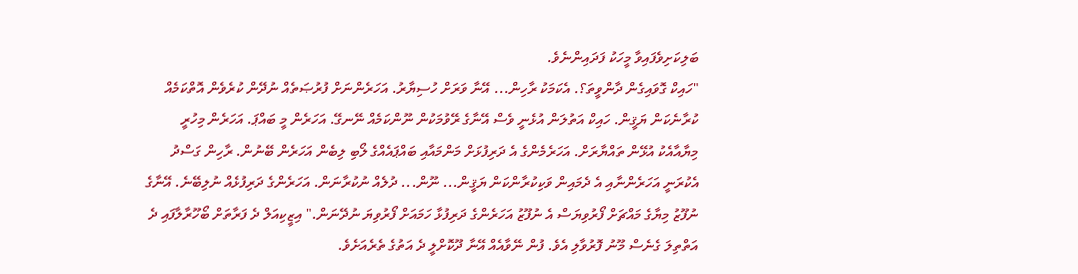ބަލިކަށިވެފައިވާ މީހަކު ފަދައިންނެވެ.
"ހައިކް ގޮވައިގެން ދާންވީތަ؟. އެކަމަކު ރާހިން... އޭނާ ވަރަށް ހުސިޔާރު. އަހަރެންނަށް ފުރުޞަތެއް ނުދޭން ކުރެވެން އޮތްކަމެއް ކުރާނެކަން ޔަޤީން. ހައިކް އަތުލަން އުޅެނީ ވެސް އޭނާގެ ރޭވުމަކުން ނޫންކަމެއް ނޭނގޭ. އަހަރެން މީ ބައްޕަ. އަހަރެން މިހުރީ މިޔާއާއެކު އުޅޭން ތައްޔާރަށް. އަހަރެމެންގެ އެ ދަރިފުޅަށް މަންމައާއި ބައްޕައެއްގެ ލޯބި ލިބެން އަހަރެން ބޭނުން. ރާހިން ގަސްދު އެކުރަނީ އަހަރެންނާއި އެ ދެމައިން ވަކިކުރާންކަން ޔަޤީން... ނޫން... ދުލެއް ނުކުރާނަން. އަހަރެންގެ ދަރިފުޅެއް ނުލިބޭނެ. އޭނާގެ ނުފޫޒު މިޔާގެ މައްޗަށް ފޯރުވިޔަސް އެ ނުފޫޒު އަހަރެންގެ ދަރިފުޅާ ހަމައަށް ފޯރުވިޔަ ނުދޭނަން." އިޒީކިއަލް ދެ ފަރާތަށް ބޯހޫރާލާފައި ދެ އަތްތިލަ ގެނެސް މޫނު ފޮރުވާލި އެވެ. ފުން ނޭވާއެއް އޭނާ ދޫކޮށްލީ ދެ އަތުގެ ތެރެއަށެވެ.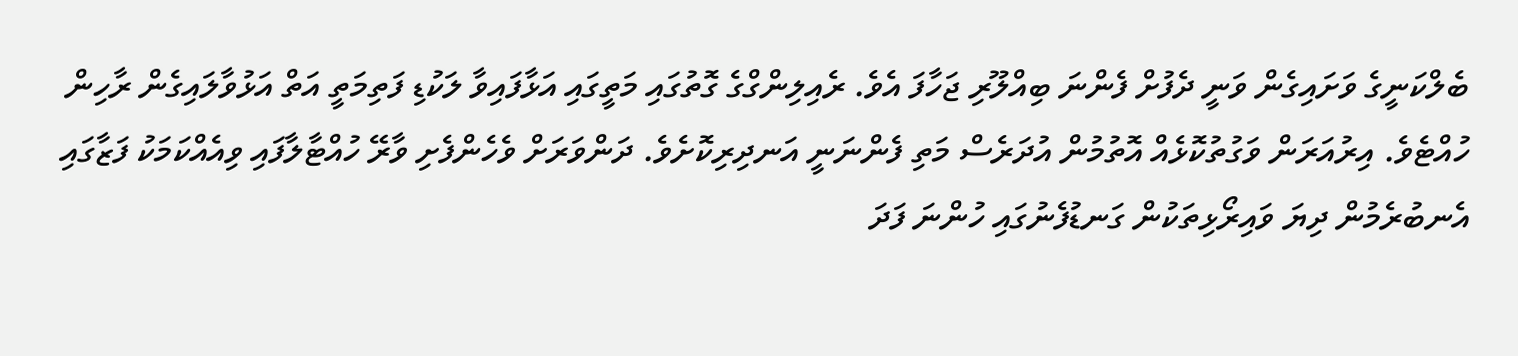ބެލްކަނީގެ ވަށައިގެން ވަނީ ދެފުށް ފެންނަ ބިއްލޫރި ޖަހާފަ އެވެ. ރެއިލިންގްގެ ގޮތުގައި މަތީގައި އަޅާފައިވާ ލަކުޑި ފަތިމަތީ އަތް އަޅުވާލައިގެން ރާހިން ހުއްޓެވެ. އިރުއަރަން ވަގުތުކޮޅެއް އޮތުމުން އުދަރެސް މަތި ފެންނަނީ އަނދިރިކޮށެވެ. ދަންވަރަށް ވެހެންފެށި ވާރޭ ހުއްޓާލާފައި ވިއެއްކަމަކު ފަޒާގައި އެނބުރެމުން ދިޔަ ވައިރޯޅިތަކުން ގަނޑުފެނުގައި ހުންނަ ފަދަ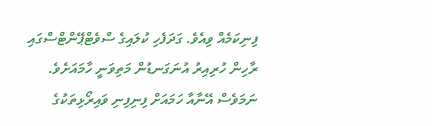ފިނިކަމެއް ވިއެވެ. ގަދަފެހި ކުލައިގެ ސްވެޓްޕޭންޓްސްގައި ރާހިން ހުރިއިރު އުނަގަނޑުން މަތިވަނީ ހާމައަށެވެ. ނަމަވެސް އޭނާއާ ހަމައަށް ފިނިފިނި ވައިރޯޅިތަކުގެ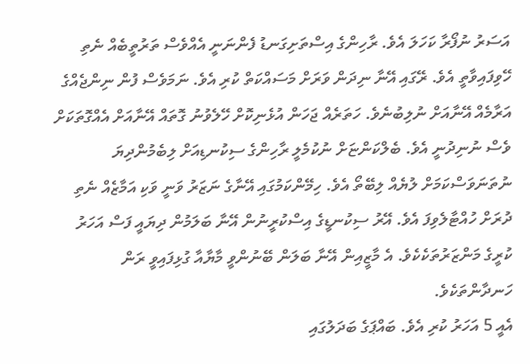އަސަރު ނުފޯރާ ކަހަލަ އެވެ. ރާހިންގެ އިސްތަށިގަނޑު ފެންނަނީ އެއްވެސް ތަރުތީބެއް ނެތި ހޭވިފައިވާތީ އެވެ. ރޭގައި އޭނާ ނިދަން ވަރަށް މަސައްކަތް ކުރި އެވެ. ނަމަވެސް ފުން ނިންޖެއްގެ އަރާމެއް އޭނާއަށް ނުލިބުނެވެ. ހަތަރެއް ޖަހަން އުޅެނިކޮށް ހޭލެވުނު ގޮތައް އޭނާއަށް އެއްގޮތަކަށް ވެސް ނުނިދުނީ އެވެ. ބެލްކަންޏަށް ނުކުމެލީ ރާހިންގެ ސިކުނޑިއަށް ލިބެމުންދިޔަ ނުތަނަވަސްކަމަށް ލުޔެއް ލިބޭތޯ އެވެ. ހިމޭންކަމުގައި އޭނާގެ ނަޒަރު ވަނީ ވަކި އަމާޒެއް ނެތި ދުރަށް ހުއްޓާލެވިފަ އެވެ. އޭރު ސިކުނޑީގެ އިސްކުރީނުން އޭނާ ބަލަމުން ދިޔައީ ފަސް އަހަރު ކުރީގެ މަންޒަރުތަކެކެވެ. އެ މާޒީއިން އޭނާ ބަލަން ބޭނުންވީ މާޔާއާ ގުޅިފައިވީ ރަން ހަނދާންތަކެވެ.
އެއީ 5 އަހަރު ކުރި އެވެ. ބައްޕަގެ ބަދަލުގައި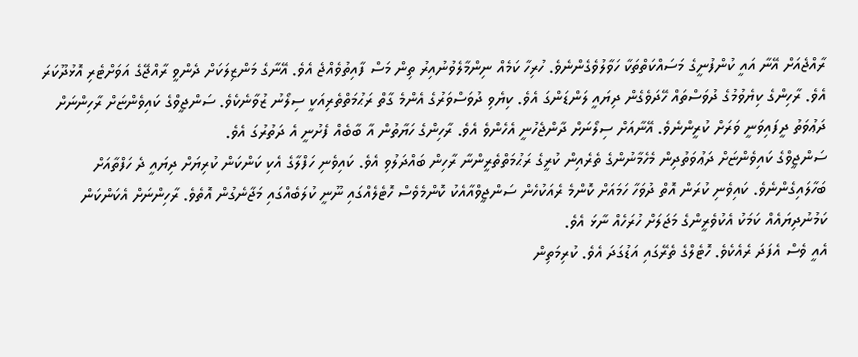ރާއްޖެއަށް އޭނާ އައީ ކުންފުނީގެ މަސައްކަތްތަކާ ހަވާލުވެގެންނެވެ. ހުރިހާ ކަމެއް ނިންމާލެވުނުއިރު ތިން މަސް ފާއިތުވެއްޖެ އެވެ. އޭނާގެ މަންޒިލަކަށް ދެންވީ ރާއްޖޭގެ އަވަށްޓެރި އޮޅުދޫކަރަ އެވެ. ރާހިންގެ ކިޔެވުމުގެ ދުވަސްތައް ހޭދަވެގެން ދިޔައީ ލަންޑަންގަ އެވެ. ކިޔެވި ދުވަސްވަރުގެ އެންމެ ގާތް ރަޙުމަތްތެރިއަކީ ސިލޯނު ޒުވާނެކެވެ. ސަންޖީވްގެ ކައިވެންޏަށް ރާހިންނަށް ދަޢުވަތު ދީފައިވަނީ ވަރަށް ކުރީންނެވެ. އޭނާއަށް ސިލޯނަށް ދާންޖެހުނީ އެހެންވެ އެވެ. ރާހިންގެ ހަޔާތުން އާ ބާބެއް ފެށުނީ އެ ދަތުރުގަ އެވެ.
ސަންޖީވްގެ ކައިވެންޏަށް ދަޢުވަތުދިން މެހެމާނުންގެ ތެރެއިން ކުރީގެ ރަޙުމަތްތެރީންނާ ރާހިން ބައްދަލުވި އެވެ. ކައިވެނި ހަފްލާގެ އެކި ކަންކަން ކުރިޔަށް ދިޔައީ ދެ ހަފްތާއަށް ބަހާލައިގެންނެވެ. ކައިވެނި ކުރަން އޮތް ދުވަހާ ހަމައަށް ކޮންމެ ރެއަކުހެން ސަންޖީވްއާއެކު ކޮންމެވެސް ހޮޓެލެއްގައި ނޫނީ ކުލަބެއްގައި މަޖާނެގުން އޮތެވެ. ރާހިންނަށް އެކަންކަން ކަމުނުދިޔައެއް ކަމަކު އެކުވެރީންގެ މަޖަލަށް ހުރަހެއް ނާޅަ އެވެ.
އެއީ ވެސް އެފަދަ ރެއެކެވެ. ހޮޓެލްގެ ތެރޭގައި އަޑުގަދަ އެވެ. ކުރިމަތިން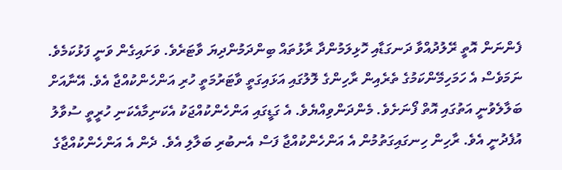ފެންނަން އޮތީ ރޭލުދުއްވާ ދަނގަޑާއި ހޮޅިލަމުންދާ ރާޅުތައް ބިންދަމުންދިޔަ ވާޓަރެވެ. ވަށައިގެން ވަނީ ފަޅުކަމެވެ. ނަމަވެސް އެ ހަމަހިމޭންކަމުގެ ތެރެއިން ރާހިންގެ ލޮލުގައި އަޅައިގަތީ ވާޓަރުމަތީ ހުރި އަންހެންކުއްޖާ އެވެ. އޭނާއަށް ބަލާލެވުނީ އަތުގައި އޮތް ފޯނަށެވެ. މެންދަންވިއްޔެވެ. އެ ގަޑީގައި އަންހެންކުއްޖަކު އެކަނިމާއެކަނި ހުރީތީ ސުވާލު އުފެދުނީ އެވެ. ރާހިން ހިނގައިގަތުމުން އެ އަންހެންކުއްޖާ ފަސް އެނބުރި ބަލާލި އެވެ. ދެން އެ އަންހެންކުއްޖާގެ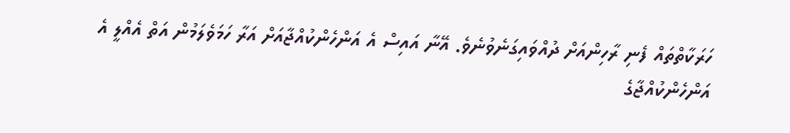ހަރަކާތްތައް ފެނި ރާހިންއަށް ދުއްވައިގަނެވުނެވެ. އޭނާ އައިސް އެ އަންހެންކުއްޖާއަށް އަރާ ހަމަވެލަމުން އަތް އެއްލީ އެ އަންހެންކުއްޖާގެ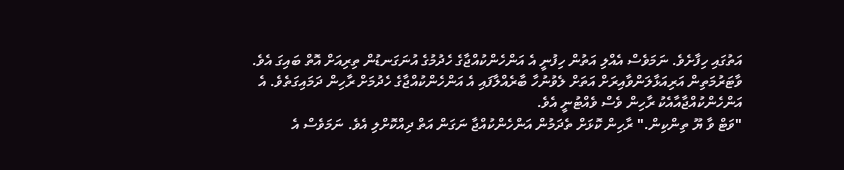އަތުގައި ހިފާށެވެ. ނަމަވެސް އެއްލި އަތުން ހިފުނީ އެ އަންހެންކުއްޖާގެ ހެދުމުގެ އުނަގަނޑުން ތިރިއަށް އޮތް ބައިގަ އެވެ. ވާޓަރުމަތިން އަރިއަޅާލަންވާއިރަށް އަތަށް ލެވުނުހާ ބާރެއްލާފައި އެ އަންހެންކުއްޖާގެ ހެދުމަށް ރާހިން ދަމައިގަތެވެ. އެ އަންހެންކުއްޖާއާއެކު ރާހިން ވެސް ވެއްޓުނީ އެވެ.
"ވަޓް ވާ ޔޫ ތިންކިން." ރާހިން ކޮޅަށް ތެދަމުން އަންހެންކުއްޖާ ނަގަން އަތް ދިއްކޮށްލި އެވެ. ނަމަވެސް އެ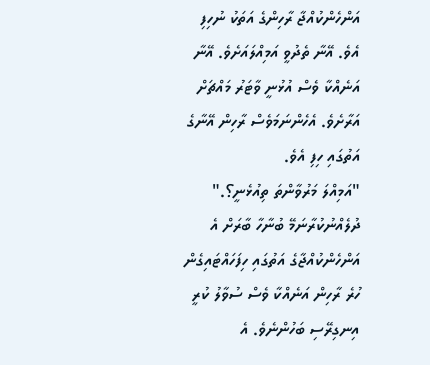އަންހެންކުއްޖާ ރާހިންގެ އަތަކު ނުހިފި އެވެ. އޭނާ ތެދުވީ އަމިއްލައަށެވެ. އޭނާ އަނެއްކާ ވެސް އުޅުނީ ވާޓަރު މައްޗަށް އަރާށެވެ. އެހެންނަމަވެސް ރާހިން އޭނާގެ އަތުގައި ހިފި އެވެ.
"އަމިއްލަ މަރުވާންތަ ތިއުޅެނީ؟." ދުލެއްނުކުރާނަމޭ ބުނާހާ ބާރަށް އެ އަންހެންކުއްޖާގެ އަތުގައި ހިފަހައްޓައިގެން ހުރެ ރާހިން އަނެއްކާ ވެސް ސުވާލު ކުރީ އިނގިރޭސި ބަހުންނެވެ. އެ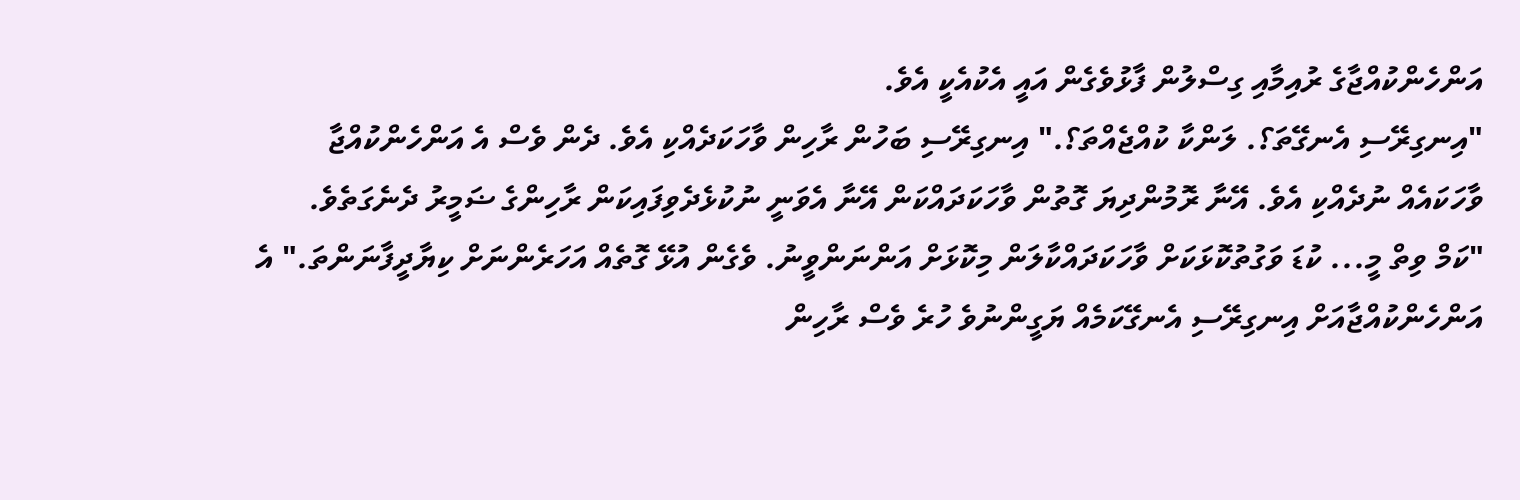އަންހެންކުއްޖާގެ ރުއިމާއި ގިސްލުން ފާޅުވެގެން އައީ އެކުއެކީ އެވެ.
"އިނގިރޭސި އެނގޭތަ؟. ލަންކާ ކުއްޖެއްތަ؟." އިނގިރޭސި ބަހުން ރާހިން ވާހަކަދެއްކި އެވެ. ދެން ވެސް އެ އަންހެންކުއްޖާ ވާހަކައެއް ނުދެއްކި އެވެ. އޭނާ ރޮމުންދިޔަ ގޮތުން ވާހަކަދައްކަން އޭނާ އެވަނީ ނުކުޅެދެވިފައިކަން ރާހިންގެ ޟަމީރު ދެނެގަތެވެ.
"ކަމް ވިތް މީ... ކުޑަ ވަގުތުކޮޅަކަށް ވާހަކަދައްކާލަން މިކޮޅަށް އަންނަންވީނު. ވެގެން އުޅޭ ގޮތެއް އަހަރެންނަށް ކިޔާދީފާނަންތަ." އެ އަންހެންކުއްޖާއަށް އިނގިރޭސި އެނގޭކަމެއް ޔަގީންނުވެ ހުރެ ވެސް ރާހިން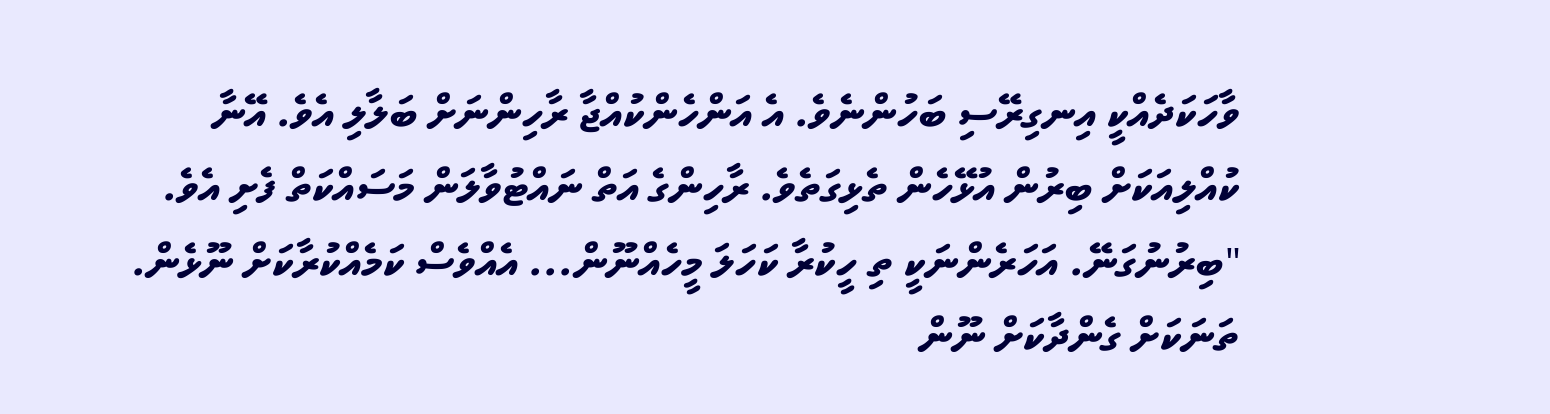ވާހަކަދެއްކީ އިނގިރޭސި ބަހުންނެވެ. އެ އަންހެންކުއްޖާ ރާހިންނަށް ބަލާލި އެވެ. އޭނާ ކުއްލިއަކަށް ބިރުން އުޅޭހެން ތެޅިގަތެވެ. ރާހިންގެ އަތް ނައްޓުވާލަން މަސައްކަތް ފެށި އެވެ.
"ބިރުނުގަނޭ. އަހަރެންނަކީ ތި ހީކުރާ ކަހަލަ މީހެއްނޫން... އެއްވެސް ކަމެއްކުރާކަށް ނޫޅެން. ތަނަކަށް ގެންދާކަށް ނޫން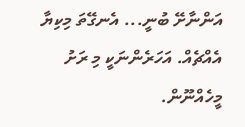އަންނާށޭ ބުނީ... އެނގޭތަ މިކިޔާ އެއްޗެއް. އަހަރެންނަކީ މި ރަށު މީހެއްނޫން.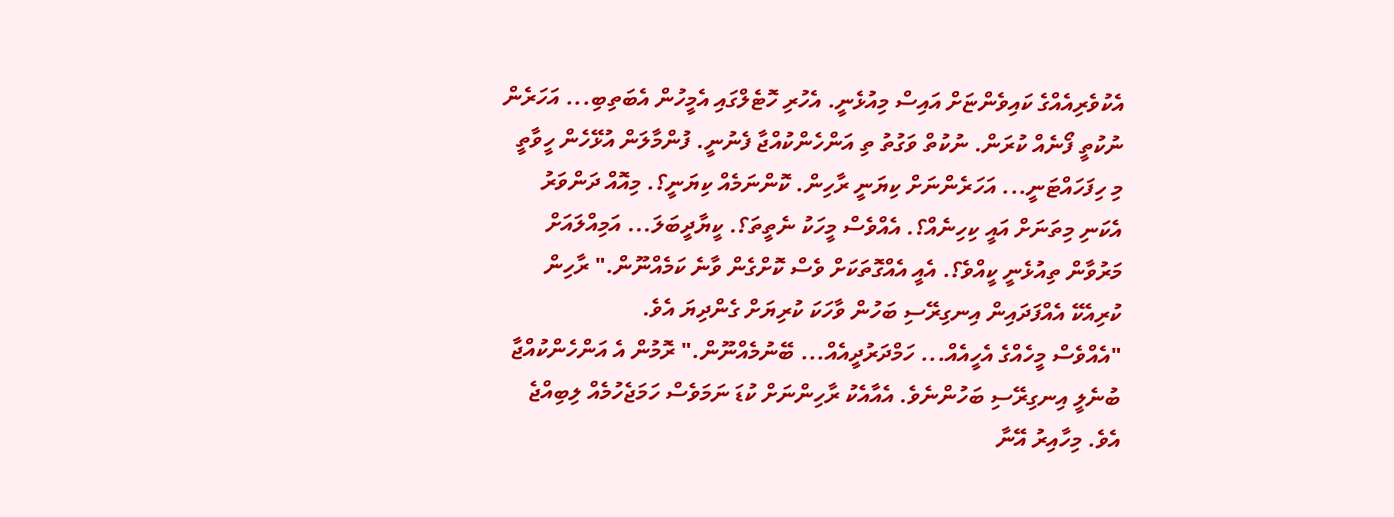އެކުވެރިއެއްގެ ކައިވެންޏަށް އައިސް މިއުޅެނީ. އެހުރި ހޮޓެލްގައި އެމީހުން އެބަތިބި... އަހަރެން ނުކުތީ ފޯނެއް ކުރަން. ނުކުތް ވަގުތު ތި އަންހެންކުއްޖާ ފެނުނީ. ފުންމާލަން އުޅޭހެން ހީވާތީ މި ހިފަހައްޓަނީ... އަހަރެންނަށް ކިޔަނީ ރާހިން. ކޮންނަމެއް ކިޔަނީ؟. މިއޮއް ދަންވަރު އެކަނި މިތަނަށް އައީ ކިހިނެއް؟. އެއްވެސް މީހަކު ނެތީތަ؟. ކީޔާދީބަލަ... އަމިއްލައަށް މަރުވާން ތިއުޅެނީ ކީއްވެ؟. އެއީ އެއްގޮތަކަށް ވެސް ކޮށްގެން ވާނެ ކަމެއްނޫން." ރާހިން ކުރިއެކޭ އެއްފަދައިން އިނގިރޭސި ބަހުން ވާހަކަ ކުރިޔަށް ގެންދިޔަ އެވެ.
"އެއްވެސް މީހެއްގެ އެހީއެއް... ހަމްދަރުދީއެއް... ބޭނުމެއްނޫން." ރޮމުން އެ އަންހެންކުއްޖާ ބުނެލީ އިނގިރޭސި ބަހުންނެވެ. އެއާއެކު ރާހިންނަށް ކުޑަ ނަމަވެސް ހަމަޖެހުމެއް ލިބިއްޖެ އެވެ. މިހާއިރު އޭނާ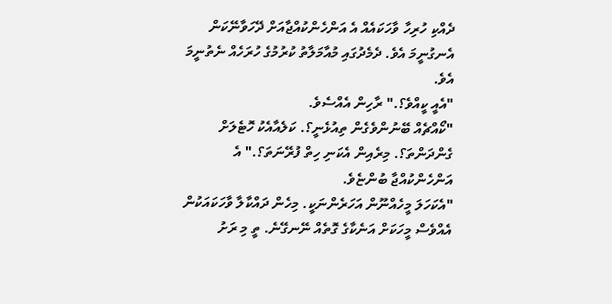ދެއްކި ހުރިހާ ވާހަކައެއް އެ އަންހެންކުއްޖާއަށް ދޭހަވާނޭކަން އެނގުނީމަ އެވެ. ދެމެދުގައި މުއާމަލާތު ކުރުމުގެ ހުރަހެއް ނެތުނީމަ އެވެ.
"އެއީ ކީއްވެ؟." ރާހިން އެއްސެވެ.
"ކޯއްޗެއް ބޭނުންވެގެން ތިއުޅެނީ؟. ކަލެއާއެކު ހޮޓެލަށް ގެންދަންތަ؟. މިރެއިން އެކަނި ހިތް ފުރޭނަތަ؟." އެ އަންހެންކުއްޖާ ބުންޏެވެ.
"އެކަހަލަ މީހެއްނޫން އަހަރެންނަކީ. މިހެން ދައްކާލާ ވާހަކައަކުން އެއްވެސް މީހަކަށް އަނެކާގެ ގޮތެއް ނޭނގޭނެ. ތީ މި ރަށު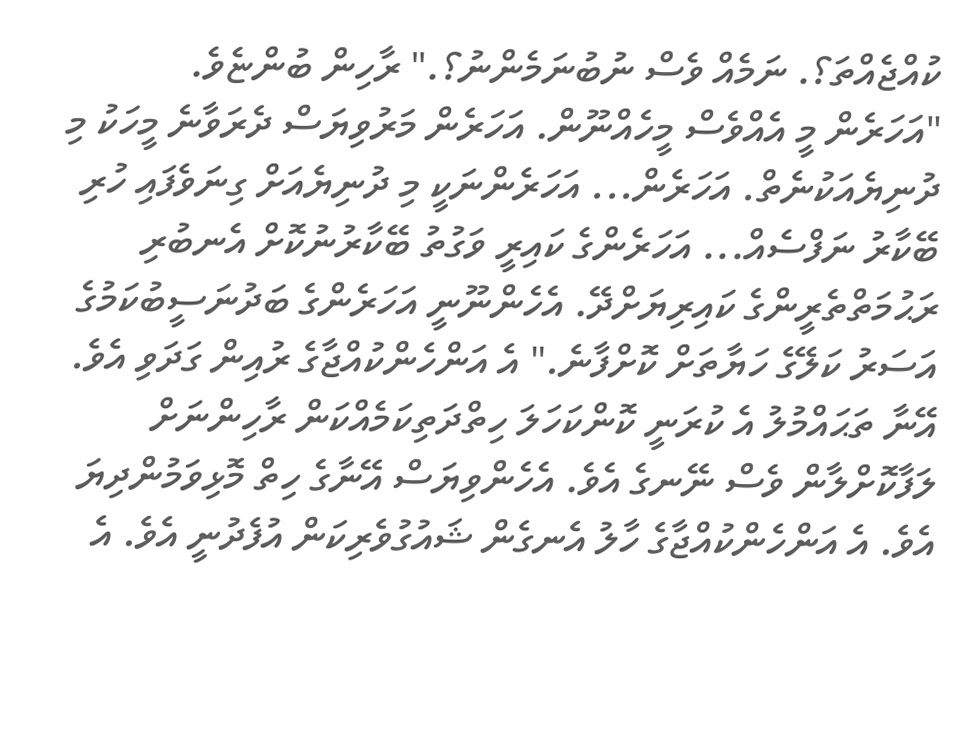ކުއްޖެއްތަ؟. ނަމެއް ވެސް ނުބުނަމެންނު؟." ރާހިން ބުންޏެވެ.
"އަހަރެން މީ އެއްވެސް މީހެއްނޫން. އަހަރެން މަރުވިޔަސް ދެރަވާނެ މީހަކު މި ދުނިޔެއަކުނެތް. އަހަރެން... އަހަރެންނަކީ މި ދުނިޔެއަށް ގިނަވެފައި ހުރި ބޭކާރު ނަފްސެއް... އަހަރެންގެ ކައިރީ ވަގުތު ބޭކާރުނުކޮށް އެނބުރި ރަޙުމަތްތެރީންގެ ކައިރިޔަށްދޭ. އެހެންނޫނީ އަހަރެންގެ ބަދުނަސީބުކަމުގެ އަސަރު ކަލޭގެ ހަޔާތަށް ކޮށްފާނެ." އެ އަންހެންކުއްޖާގެ ރުއިން ގަދަވި އެވެ. އޭނާ ތަޙައްމުލު އެ ކުރަނީ ކޮންކަހަލަ ހިތްދަތިކަމެއްކަން ރާހިންނަށް ލަފާކޮށްލާން ވެސް ނޭނގެ އެވެ. އެހެންވިޔަސް އޭނާގެ ހިތް މޮޅިވަމުންދިޔަ އެވެ. އެ އަންހެންކުއްޖާގެ ހާލު އެނގެން ޝައުގުވެރިކަން އުފެދުނީ އެވެ. އެ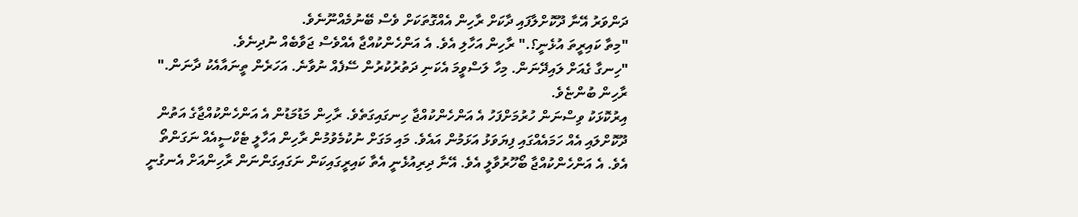ދަންވަރު އޭނާ ދޫކޮށްލާފައި ދާކަށް ރާހިން އެއްގޮތަކަށް ވެސް ބޭނުމެއްނޫނެވެ.
"މިތާ ކައިރީތަ އުޅެނީ؟." ރާހިން އަހާލި އެވެ. އެ އަންހެންކުއްޖާ އެއްވެސް ޖަވާބެއް ނުދިނެވެ.
"ހިނގާ ގެއަށް ލައިދޭނަން. މިހާ ލަސްވީމަ އެކަނި ދަތުރުކުރުން ސޭފެއް ނުވާނެ. އަހަރެން ތީނައާއެކު ދާނަން." ރާހިން ބުންޏެވެ.
އިރުކޮޅަކު ވިސްނަން ހުރުމަށްފަހު އެ އަންހެންކުއްޖާ ހިނގައިގަތެވެ. ރާހިން މަޑުމަޑުން އެ އަންހެންކުއްޖާގެ އަތުން ދޫކޮށްލައި އެއް ހަމައެއްގައި ފިޔަވަޅު އަޅަމުން އައެވެ. މައި މަގަށް ނުކުމެވުމުން ރާހިން އަހާލީ ޓެކްސީއެއް ނަގަންތޯ އެވެ. އެ އަންހެންކުއްޖާ ބޯހޫރުވާލީ އެވެ. އޭނާ ދިރިއުޅެނީ އެތާ ކައިރީގައިކަން ނަގައިގަންނަން ރާހިންއަށް އެނގުނީ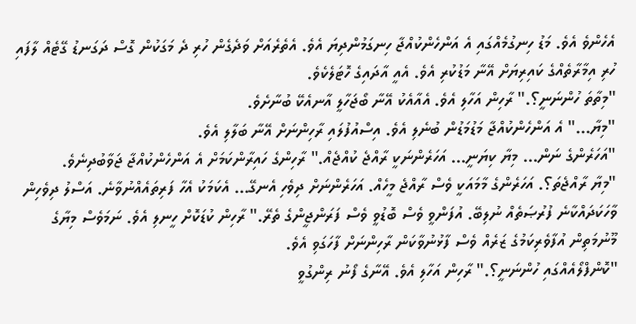އެހެންވެ އެވެ. މަޑު ހިނގުމެއްގައި އެ އަންހެންކުއްޖާ ހިނގަމުންދިޔަ އެވެ. އެތެރެއަށް ވަދެގެން ހުރި ދެ މަގަކުން ގޮސް ދަގަނޑު ގޭޓެއް ލާފައި ހުރި އިމާރާތެއްގެ ކައިރިޔަށް އޭނާ މަޑުކުރި އެވެ. އެއީ އާދައިގެ ހޮޓަލެކެވެ.
"މިތާތަ ހުންނަނީ؟." ރާހިން އަހާލި އެވެ. އެއާއެކު އޭނާ ބޯޖަހާލީ އާނއެކޭ ބުނާށެވެ.
"މިޔާ..." އެ އަންހެންކުއްޖާ މަޑުމަޑުން ބުނެލި އެވެ. އިސްއުފުލައި ރާހިންނަށް އޭނާ ބަލާލި އެވެ.
"އަހަރެންގެ ނަން... މިޔާ ކިޔަނީ... އަހަރެންނަކީ ރާއްޖެ ކުއްޖެއް." ރާހިންގެ ހައިރާންކަމަށް އެ އަންހެންކުއްޖާ ޖަވާބުދިނެވެ.
"މިޔާ ރާއްޖެތަ؟. އަހަރެންގެ މާމައަކީ ވެސް ރާއްޖެ މީހެއް. އަހަރެންނަށް ދިވެހި އެނގޭ... އެކަމަކު އެހާ ފަރިތައެއްނުވާނެ. އަސްލު ދިވެހިން ވާހަކަދައްކާނެ ފުރުޞަތެއް ނުލިބޭ. އުފަންވީ ވެސް ބޮޑުވީ ވެސް ފަރަންޖީންގެ ތެރޭ." ރާހިން ކުޑަކޮށް ހީނލި އެވެ. ނަމަވެސް މިޔާގެ މޫނުމަތިން އުފާވެރިކަމުގެ ޒަރެއް ވެސް ފާޅުނުވާކަން ރާހިންނަށް ފާހަގަވި އެވެ.
"ކޮންފްލޯއެއްގައި ހުންނަނީ؟." ރާހިން އަހާލި އެވެ. އޭނާގެ ފޯނު ރިންގުވީ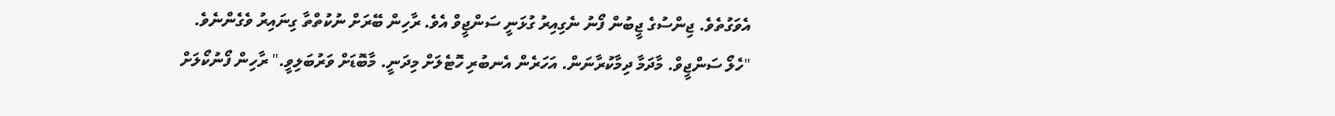އެވަގުތެވެ. ޖިންސުގެ ޖީބުން ފޯނު ނެގިއިރު ގުޅަނީ ސަންޖީވް އެވެ. ރާހިން ބޭރަށް ނުކުތްތާ ގިނައިރު ވެގެންނެވެ.
"ހެލޯ ސަންޖީވް. މާދަމާ ދިމާކުރާނަން. އަހަރެން އެނބުރި ހޮޓެލަށް މިދަނީ. މާބޮޑަށް ވަރުބަލިވީ." ރާހިން ފޯނުކޯލަށް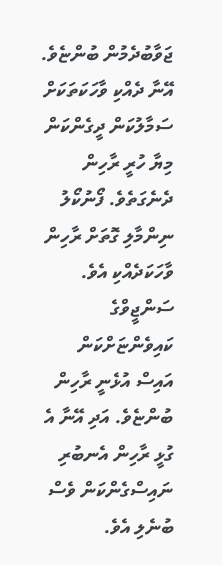ޖަވާބުދެމުން ބުންޏެވެ. އޭނާ ދެއްކި ވާހަކަތަކަށް ސަމާލުކަން ދީގެންކަން މިޔާ ހުރީ ރާހިން ދެނެގަތެވެ. ފޯނުކޯލު ނިންމާލި ގޮތަށް ރާހިން ވާހަކަދެއްކި އެވެ. ސަންޖީވްގެ ކައިވެންޏަށްކަން އައިސް އުޅެނީ ރާހިން ބުންޏެވެ. އަދި އޭނާ އެ ގުޅީ ރާހިން އެނބުރި ނައިސްގެންކަން ވެސް ބުނެލި އެވެ.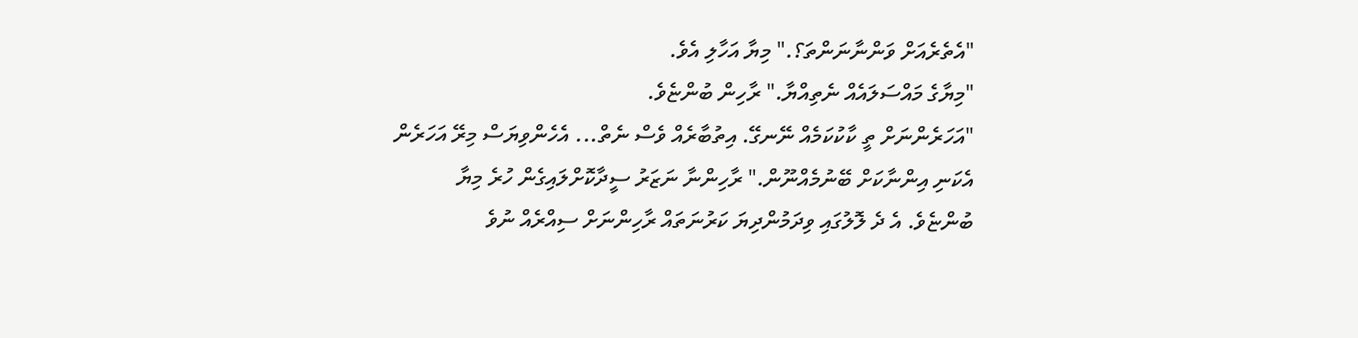"އެތެރެއަށް ވަންނާނަންތަ؟." މިޔާ އަހާލި އެވެ.
"މިޔާގެ މައްސަލައެއް ނެތިއްޔާ." ރާހިން ބުންޏެވެ.
"އަހަރެންނަށް ތީ ކާކުކަމެއް ނޭނގޭ. އިތުބާރެއް ވެސް ނެތް... އެހެންވިޔަސް މިރޭ އަހަރެން އެކަނި އިންނާކަށް ބޭނުމެއްނޫން." ރާހިންނާ ނަޒަރު ސީދާކޮށްލައިގެން ހުރެ މިޔާ ބުންޏެވެ. އެ ދެ ލޮލުގައި ވިދަމުންދިޔަ ކަރުނަތައް ރާހިންނަށް ސިއްރެއް ނުވެ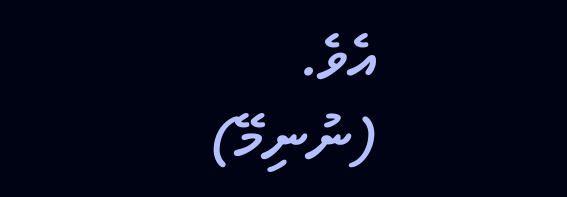އެވެ.
(ނުނިމޭ)